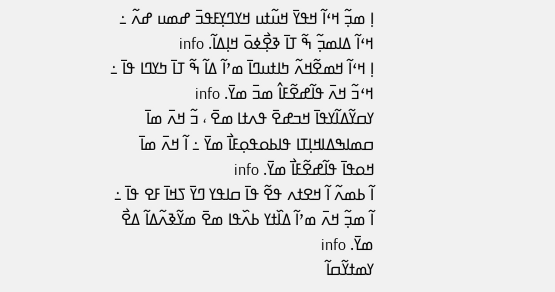ߊ߲ ߘߏ߲߬ ߞߵߊ߬ ߞߟߌ߫ ߞߎ߬ߙߎ ߞߌߣߌ߲ߓߟߏ߫ ߝߘߎ ߝߍ߬ ߸ ߞߵߊ߬ ߡߊߘߏ߲߬ ߒ߬ ߠߊ߫ ߢߐ߲߯ߦߋ߫ ߞߊ߲ߡߊ߬. info
ߊ߲ ߞߵߊ߬ ߞߘߐ߬ߞߍ߬ ߤߊߙߎߣߊ߫ ߘߴߊ߬ ߡߊ߬ ߒ߬ ߠߊ߫ ߤߌߣߊ ߟߊ߫ ߸ ߞߵߏ߬ ߞߍ߫ ߟߊ߬ߝߐ߬ߓߊ߮ ߘߏ߫ ߘߌ߫. info
ߌߛߌ߬ߡߊ߬ߌߟߊ߫ ߞߏߝߐ߫ ߟߍߙߊ ߘߐ߫ ، ߏ߬ ߞߍ߫ ߘߊ߫ ߛߘߊߒߡߊߞߊ߲ߠߊ ߟߊߕߋߟߋ߲ߓߊ߯ ߘߌ߫ ߸ ߊ߬ ߞߍ߫ ߘߊ߫ ߞߋߟߊ߫ ߟߊ߬ߝߐ߬ߓߊ߯ ߘߌ߫. info
ߊ߬ ߕߘߍ߬ ߊ߬ ߞߐߙߍ ߟߐ߬ ߟߊ߫ ߛߊߟߌ ߣߌ߫ ߖߞߊ߫ ߓߐ ߟߊ߫ ߸ ߊ߬ ߘߏ߲߬ ߞߍ߫ ߘߴߊ߬ ߡߊ߰ߙߌ ߕߍ߰ߟߊ ߘߐ߫ ߘߌ߬ߢߍ߬ߡߊ߬ ߡߐ߯ ߘߌ߫. info
ߌߘߙߌ߬ߛߊ߬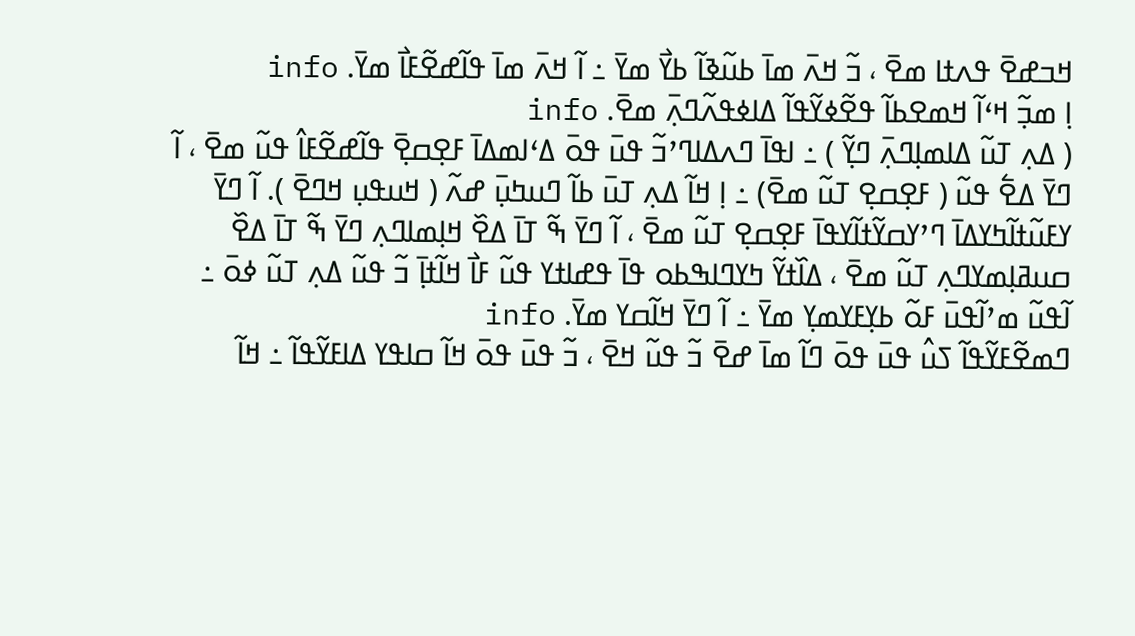ߞߏߝߐ߫ ߟߍߙߊ ߘߐ߫ ، ߏ߬ ߞߍ߫ ߘߊ߫ ߕߎ߬ߢߊ߬ ߕߌ߯ ߘߌ߫ ߸ ߊ߬ ߞߍ߫ ߘߊ߫ ߟߊ߬ߝߐ߬ߓߊ߯ ߘߌ߫. info
ߊ߲ ߘߏ߲߬ ߞߵߊ߬ ߞߘߐߕߊ߬ ߟߐ߬ߦߌ߬ߟߊ߬ ߡߊߦߟߍ߬ߣߍ߲߫ ߘߐ߫. info
( ߡߍ߲ ߠߎ߬ ߡߊߘߊ߲ߣߍ߲߫ ߣߌ߲߬ ) ߸ ߊߟߊ߫ ߣߍߡߊߣߴߏ߬ ߟߎ߫ ߟߋ߫ ߡߵߊߘߡߊ߫ ߓߐ߲ߛߐ߲߫ ߟߊ߬ߝߐ߬ߓߊ߮ ߟߎ߬ ߘߐ߫ ، ߊ߬ ߣߌ߫ ߡߐ߱ ߟߎ߬ ( ߓߐ߲ߛߐ߲ ߠߎ߬ ߘߐ߫) ߸ ߊ߲ ߞߊ߬ ߡߍ߲ ߠߎ߫ ߕߊ߬ ߣߎߤߎ߲߫ ߝߍ߬ ( ߞߎߟߎ߲ ߞߣߐ߫ ). ߊ߬ ߣߌ߫ ߌߓߎ߬ߙߊ߬ߤߌߡߊ߫ ߣߴߌߛߌ߬ߙߊ߬ߌߟߊ߫ ߓߐ߲ߛߐ߲ ߠߎ߬ ߘߐ߫ ، ߊ߬ ߣߌ߫ ߒ߬ ߠߊ߫ ߡߐ߰ ߞߊ߲ߘߊߣߍ߲ ߣߌ߫ ߒ߬ ߠߊ߫ ߡߐ߰ ߛߎߥߊ߲ߘߌߣߍ߲ ߠߎ߬ ߘߐ߫ ، ߡߊ߰ߙߌ߬ ߤߌߣߊߒߕߋ ߟߊ߫ ߟߝߊߙߌ ߟߎ߬ ߓߊ߯ ߞߊ߬ߙߊ߲߫ ߏ߬ ߟߎ߬ ߡߍ߲ ߠߎ߬ ߦߋ߫ ߸ ߊ߬ߟߎ߬ ߘߴߊ߬ߟߎ߫ ߓߋ߬ ߕߌ߲ߓߌߘߌ߲ ߘߌ߫ ߸ ߊ߬ ߣߌ߫ ߞߊ߬ߛߌ ߘߌ߫. info
ߣߘߐ߬ߓߌ߬ߟߊ߬ ߖߎ߮ ߟߎ߫ ߟߋ߫ ߣߊ߬ ߘߊ߫ ߝߐ߫ ߏ߬ ߟߎ߬ ߞߐ߫ ، ߏ߬ ߟߎ߫ ߟߋ߫ ߞߊ߬ ߛߊߟߌ ߡߊߓߌ߬ߟߊ߬ ߸ ߞߊ߬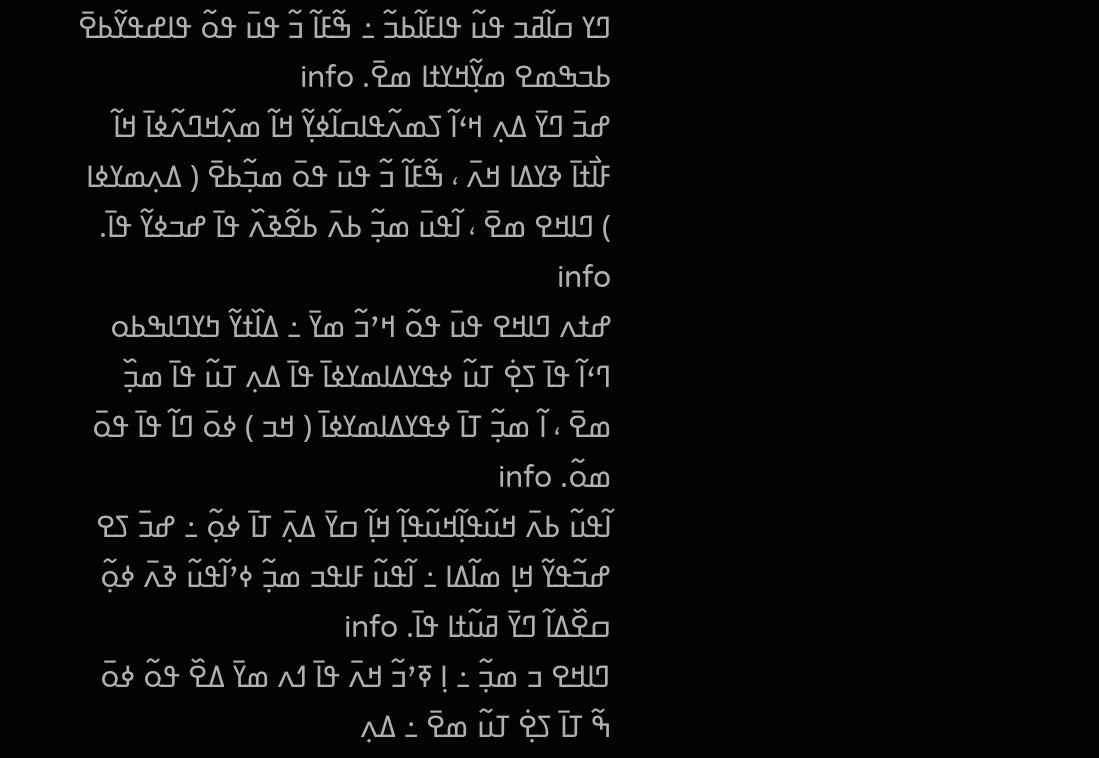ߣߌ ߛߊ߬ߥߏ ߟߎ߬ ߟߊߓߊ߬ߕߏ߬ ߸ ߒ߬ߓߊ߬ ߏ߬ ߟߎ߫ ߟߋ߬ ߟߊߝߟߌ߬ߕߐ߫ ߕߏߒߘߐ ߘߌ߲߬ߞߌߙߊ ߘߐ߫. info
ߝߏ߫ ߣߌ߫ ߡߍ߲ ߞߵߊ߬ ߖߘߍ߬ߟߊߛߊ߬ߦߌ߲߬ ߞߊ߬ ߘߍ߲߬ߞߣߍ߬ߦߊ߫ ߞߊ߬ ߓߊ߯ߙߊ߫ ߢߌߡߊ ߞߍ߫ ، ߒ߬ߓߊ߬ ߏ߬ ߟߎ߫ ߟߋ߫ ߘߏ߲߬ߕߐ߫ ( ߡߍ߲ߘߌߦߊ ) ߣߊߞߐ ߘߐ߫ ، ߊ߬ߟߎ߫ ߘߏ߲߬ ߕߍ߫ ߕߐ߬ߢߍ߰ ߟߊ߫ ߝߏߦߌ߬ ߟߊ߫. info
ߝߙߍ ߣߊߞߐ ߟߎ߫ ߟߋ߬ ߞߴߏ߬ ߘߌ߫ ߸ ߡߊ߰ߙߌ߬ ߤߌߣߊߒߕߋ ߣߵߊ߬ ߟߊ߫ ߖߐ߲߭ ߠߎ߬ ߦߟߌߡߊߘߌߦߊ߫ ߟߊ߫ ߡߍ߲ ߠߎ߬ ߟߊ߫ ߘߏ߲߰ ߘߐ߫ ، ߊ߬ ߘߏ߲߬ ߠߊ߫ ߦߟߌߡߊߘߌߦߊ߫ ( ߞߏ ) ߦߋ߫ ߣߊ߬ ߟߊ߫ ߟߋ߫ ߘߋ߬. info
ߊ߬ߟߎ߬ ߕߍ߫ ߞߎ߬ߟߊ߲߬ߞߎ߬ߟߊ߲߬ ߞߊ߲߬ ߛߌ߫ ߡߍ߲߫ ߠߊ߫ ߦߋ߲߬ ߸ ߝߏ߫ ߖߐ ߝߏ߬ߟߌ߬ ߞߊ߲ ߘߊ߬ߡߊ ߸ ߊ߬ߟߎ߬ ߓߊߟߏ ߘߏ߲߬ ߦߴߊ߬ߟߎ߬ ߢߍ߫ ߦߋ߲߬ ߛߐ߰ߡߊ߬ ߣߌ߫ ߥߎ߬ߙߊ ߟߊ߫. info
ߣߊߞߐ ߏ ߘߏ߲߬ ߸ ߊ߲ ߧߴߏ߬ ߞߍ߫ ߟߊ߫ ߗߍ ߘߌ߫ ߡߐ߰ ߟߋ߬ ߦߋ߫ ߒ߬ ߠߊ߫ ߖߐ߲߭ ߠߎ߬ ߘߐ߫ ߸ ߡߍ߲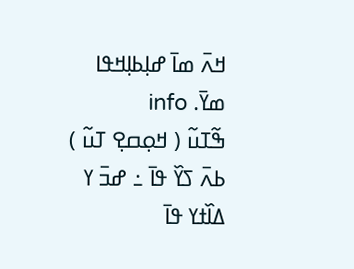ߞߍ߫ ߘߊ߫ ߝߊ߲ߕߊ߲ߞߟߊ ߘߌ߫. info
ߒ߬ߠߎ߬ ( ߞߋ߲ߛߐ߲ ߠߎ߬ ) ߕߍ߫ ߖߌ߰ ߟߊ߫ ߸ ߝߏ߫ ߌ ߡߊ߰ߙߌ ߟߊ߫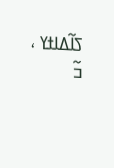ߖߊ߬ߡߊߙߌ ، ߏ߬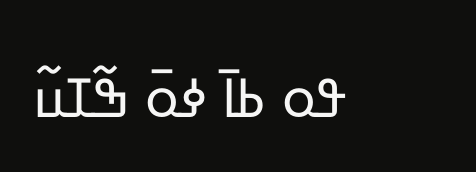ߟߋ ߕߊ߫ ߦߋ߫ ߒ߬ߠߎ߬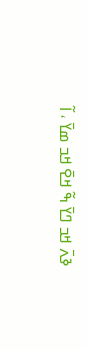ߢߍ߫ ߞߏ ߣߌ߫ ߒ߬ ߞߐ߫ ߞߏ ߘߌ߫ ، ߊ߬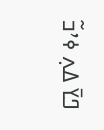ߣߌ߫ ߡߍ߲ ߦߴߏ߬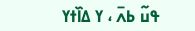ߟߎ߬ ߕߍ߫ ، ߌ ߡߊ߰ߙߌ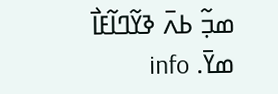ߘߏ߲߬ ߕߍ߫ ߢߌ߬ߣߊ߬ߓߊ߯ ߘߌ߫. info